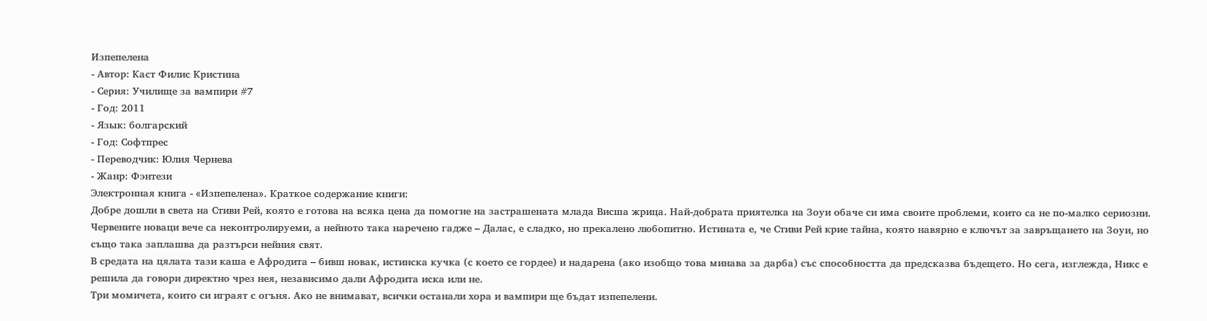Изпепелена
- Автор: Каст Филис Кристина
- Серия: Училище за вампири #7
- Год: 2011
- Язык: болгарский
- Год: Софтпрес
- Переводчик: Юлия Чернева
- Жанр: Фэнтези
Электронная книга - «Изпепелена». Краткое содержание книги:
Добре дошли в света на Стиви Рей, която е готова на всяка цена да помогне на застрашената млада Висша жрица. Най-добрата приятелка на Зоуи обаче си има своите проблеми, които са не по-малко сериозни. Червените новаци вече са неконтролируеми, а нейното така наречено гадже – Далас, е сладко, но прекалено любопитно. Истината е, че Стиви Рей крие тайна, която навярно е ключът за завръщането на Зоуи, но също така заплашва да разтърси нейния свят.
В средата на цялата тази каша е Афродита – бивш новак, истинска кучка (с което се гордее) и надарена (ако изобщо това минава за дарба) със способността да предсказва бъдещето. Но сега, изглежда, Никс е решила да говори директно чрез нея, независимо дали Афродита иска или не.
Три момичета, които си играят с огъня. Ако не внимават, всички останали хора и вампири ще бъдат изпепелени.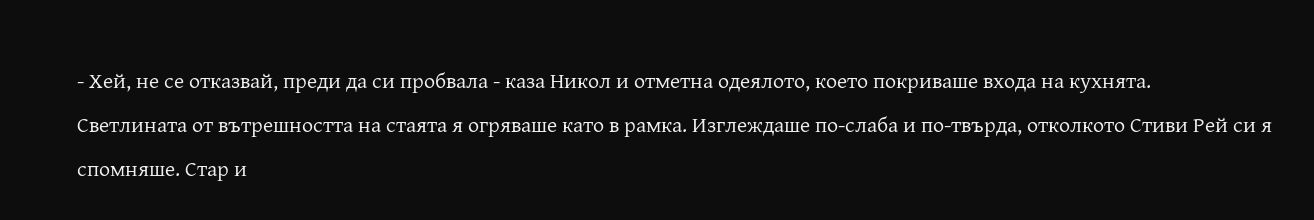- Хей, не се отказвай, преди да си пробвала - каза Никол и отметна одеялото, което покриваше входа на кухнята.
Светлината от вътрешността на стаята я огряваше като в рамка. Изглеждаше по-слаба и по-твърда, отколкото Стиви Рей си я спомняше. Стар и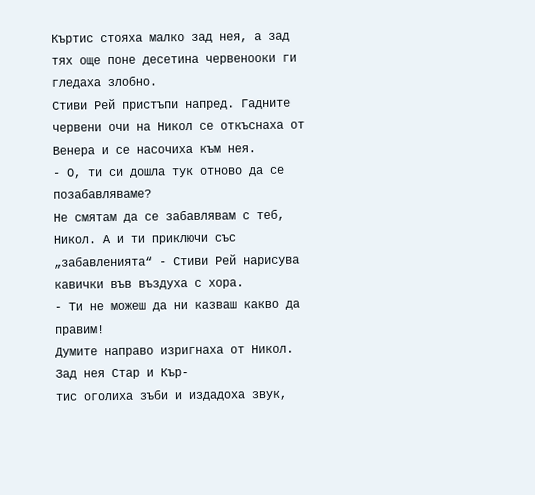Къртис стояха малко зад нея, а зад тях още поне десетина червенооки ги гледаха злобно.
Стиви Рей пристъпи напред. Гадните червени очи на Никол се откъснаха от Венера и се насочиха към нея.
- О, ти си дошла тук отново да се позабавляваме?
Не смятам да се забавлявам с теб, Никол. А и ти приключи със „забавленията“ - Стиви Рей нарисува кавички във въздуха с хора.
- Ти не можеш да ни казваш какво да правим!
Думите направо изригнаха от Никол. Зад нея Стар и Кър-
тис оголиха зъби и издадоха звук,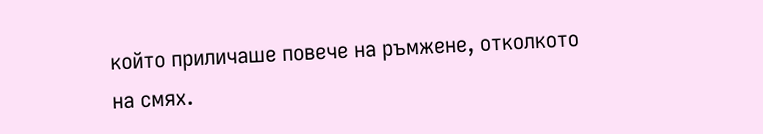който приличаше повече на ръмжене, отколкото на смях.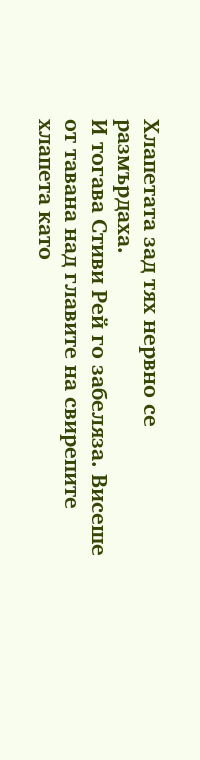Хлапетата зад тях нервно се размърдаха.
И тогава Стиви Рей го забеляза. Висеше от тавана над главите на свирепите хлапета като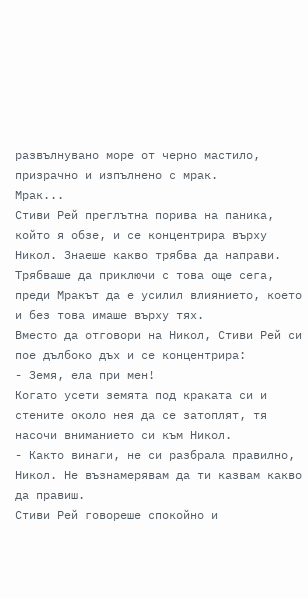развълнувано море от черно мастило, призрачно и изпълнено с мрак.
Мрак...
Стиви Рей преглътна порива на паника, който я обзе, и се концентрира върху Никол. Знаеше какво трябва да направи. Трябваше да приключи с това още сега, преди Мракът да е усилил влиянието, което и без това имаше върху тях.
Вместо да отговори на Никол, Стиви Рей си пое дълбоко дъх и се концентрира:
- Земя, ела при мен!
Когато усети земята под краката си и стените около нея да се затоплят, тя насочи вниманието си към Никол.
- Както винаги, не си разбрала правилно, Никол. Не възнамерявам да ти казвам какво да правиш.
Стиви Рей говореше спокойно и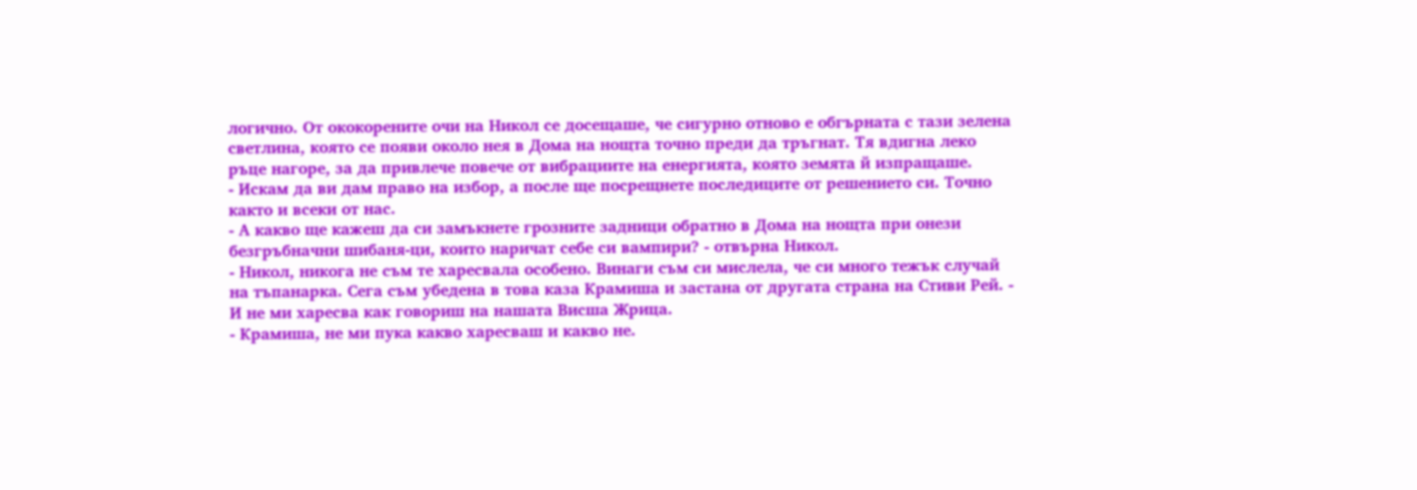логично. От ококорените очи на Никол се досещаше, че сигурно отново е обгърната с тази зелена светлина, която се появи около нея в Дома на нощта точно преди да тръгнат. Тя вдигна леко ръце нагоре, за да привлече повече от вибрациите на енергията, която земята й изпращаше.
- Искам да ви дам право на избор, а после ще посрещнете последиците от решението си. Точно както и всеки от нас.
- А какво ще кажеш да си замъкнете грозните задници обратно в Дома на нощта при онези безгръбначни шибаня-ци, които наричат себе си вампири? - отвърна Никол.
- Никол, никога не съм те харесвала особено. Винаги съм си мислела, че си много тежък случай на тъпанарка. Сега съм убедена в това каза Крамиша и застана от другата страна на Стиви Рей. - И не ми харесва как говориш на нашата Висша Жрица.
- Крамиша, не ми пука какво харесваш и какво не.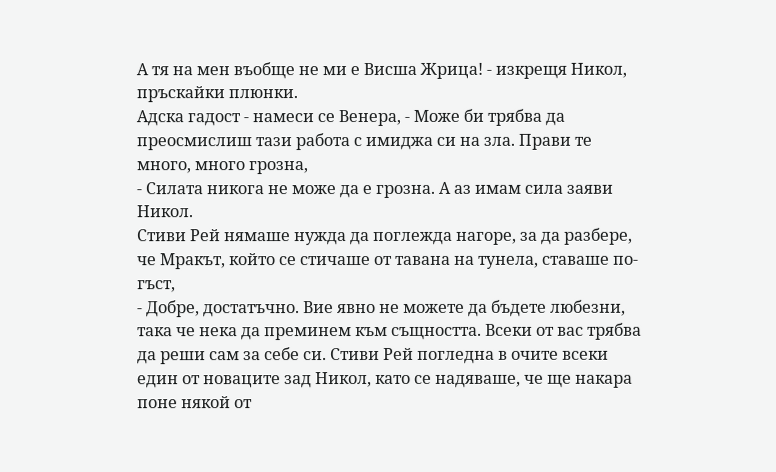А тя на мен въобще не ми е Висша Жрица! - изкрещя Никол, пръскайки плюнки.
Адска гадост - намеси се Венера, - Може би трябва да преосмислиш тази работа с имиджа си на зла. Прави те много, много грозна,
- Силата никога не може да е грозна. А аз имам сила заяви Никол.
Стиви Рей нямаше нужда да поглежда нагоре, за да разбере, че Мракът, който се стичаше от тавана на тунела, ставаше по-гъст,
- Добре, достатъчно. Вие явно не можете да бъдете любезни, така че нека да преминем към същността. Всеки от вас трябва да реши сам за себе си. Стиви Рей погледна в очите всеки един от новаците зад Никол, като се надяваше, че ще накара поне някой от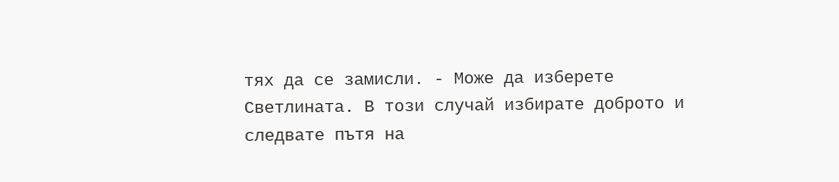тях да се замисли. - Може да изберете Светлината. В този случай избирате доброто и следвате пътя на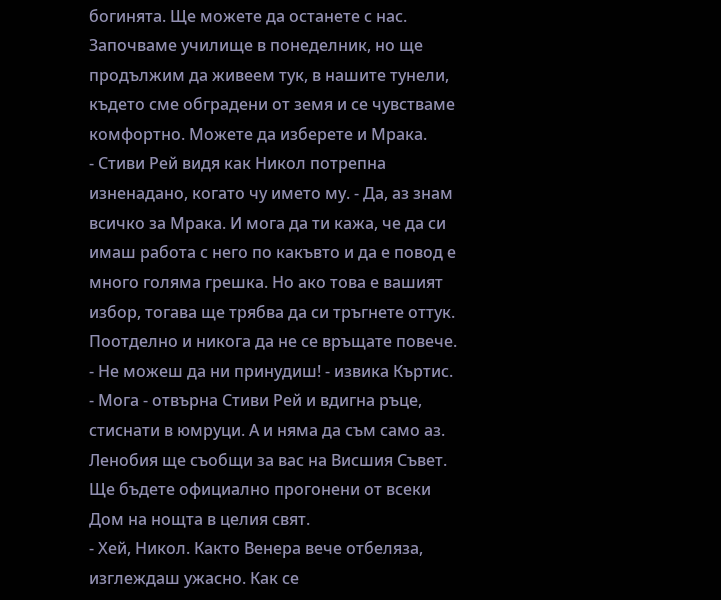богинята. Ще можете да останете с нас. Започваме училище в понеделник, но ще продължим да живеем тук, в нашите тунели, където сме обградени от земя и се чувстваме комфортно. Можете да изберете и Мрака.
- Стиви Рей видя как Никол потрепна изненадано, когато чу името му. - Да, аз знам всичко за Мрака. И мога да ти кажа, че да си имаш работа с него по какъвто и да е повод е много голяма грешка. Но ако това е вашият избор, тогава ще трябва да си тръгнете оттук. Поотделно и никога да не се връщате повече.
- Не можеш да ни принудиш! - извика Къртис.
- Мога - отвърна Стиви Рей и вдигна ръце, стиснати в юмруци. А и няма да съм само аз. Ленобия ще съобщи за вас на Висшия Съвет. Ще бъдете официално прогонени от всеки Дом на нощта в целия свят.
- Хей, Никол. Както Венера вече отбеляза, изглеждаш ужасно. Как се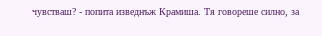чувстваш? - попита изведнъж Крамиша. Тя говореше силно, за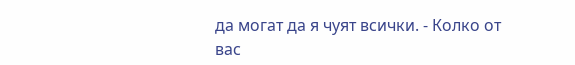да могат да я чуят всички. - Колко от вас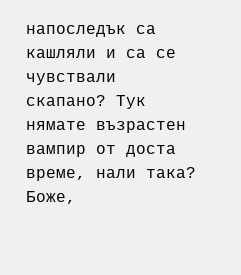напоследък са кашляли и са се чувствали скапано? Тук нямате възрастен вампир от доста време, нали така?
Боже,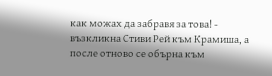как можах да забравя за това! - възкликна Стиви Рей към Крамиша, а после отново се обърна към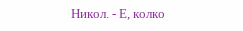Никол. - Е, колко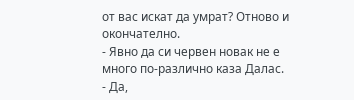от вас искат да умрат? Отново и окончателно.
- Явно да си червен новак не е много по-различно каза Далас.
- Да,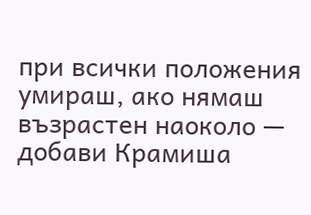при всички положения умираш, ако нямаш възрастен наоколо — добави Крамиша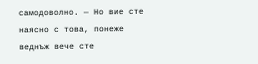самодоволно. — Но вие сте наясно с това, понеже веднъж вече сте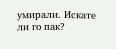умирали. Искате ли го пак?